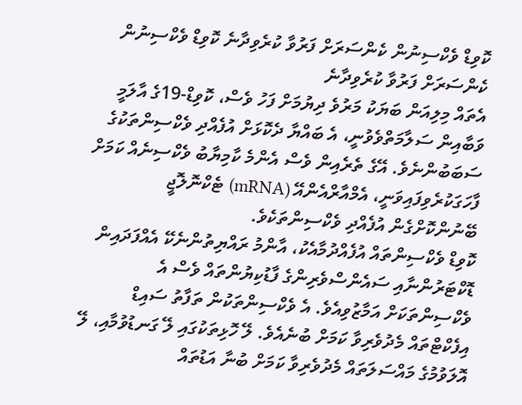ކޮވިޑް ވެކްސިނުން ކެންސަރަށް ފަރުވާ ކުރެވިދާނެ ކޮވިޑް ވެކްސިނުން ކެންސަރަށް ފަރުވާ ކުރެވިދާނެ
އެތައް މިލިއަން ބަޔަކު މަރުވެ ދިޔުމަށް ފަހު ވެސް، ކޮވިޑް-19ގެ އާލަމީ ވަބާއިން ސަލާމަތްވެވުނީ، އެ ބައްޔާ ދެކޮޅަށް އުފެއްދި ވެކްސިންތަކުގެ ސަބަބުންނެވެ. އޭގެ ތެރެއިން ވެސް އެންމެ ކާމިޔާބު ވެކްސިނެއް ކަމަށް ފާހަގަކުރެވިފައިވަނީ، އެމްއާރްއެންއޭ (mRNA) ޓެކްނޮލޮޖީ ބޭނުންކޮށްގެން އުފެއްދި ވެކްސިންތަކެވެ.
ކޮވިޑް ވެކްސިންތައް އުފެއްދުމާއެކު، އާންމު ރައްޔިތުންނެކޭ އެއްފަދައިން ޑޮކްޓަރުންނާއި ސައެންސްވެރިންގެ ފާޑުކިޔުންތައް ވެސް އެ ވެކްސިންތަކަށް އަމާޒުވިއެވެ. އެ ވެކްސިންތަކުން ތަފާތު ސައިޑް އިފެކްޓްތައް މެދުވެރިވާ ކަމަށް ބުނެއެވެ. ލޭ ހޮޅިތަކުގައި ލޭ ގަނޑުވުމާއި، ލޭ އޮލަވުމުގެ މައްސަލަތައް މެދުވެރިވާ ކަމަށް ބުނާ އަޑުތައް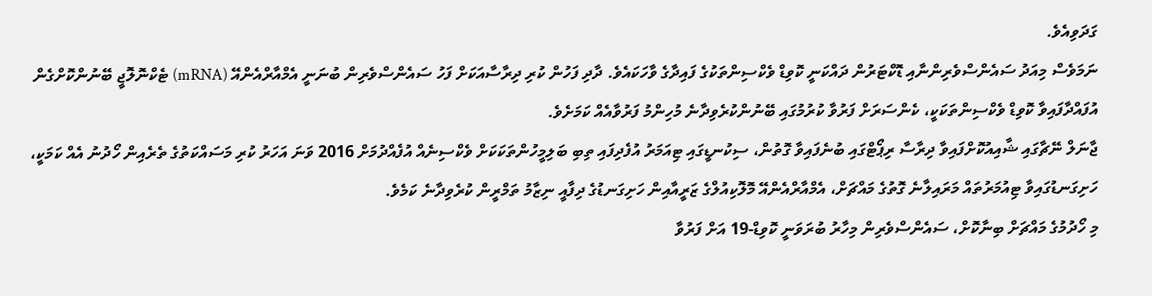ގަދަވިއެވެ.
ނަމަވެސް މިއަދު ސައެންސްވެރިންނާއި ޑޮކްޓަރުން ދައްކަނީ ކޮވިޑް ވެކްސިންތަކުގެ ފައިދާގެ ވާހަކައެވެ. ދާދި ފަހުން ކުރި ދިރާސާއަކަށް ފަހު ސައެންސްވެރިން ބުނަނީ އެމްއާރްއެންއޭ (mRNA) ޓެކްނޮލޮޖީ ބޭނުންކޮށްގެން އުފައްދާފައިވާ ކޮވިޑް ވެކްސިންތަކަކީ، ކެންސަރަށް ފަރުވާ ކުރުމުގައި ބޭނުންކުރެވިދާނެ މުހިންމު ފަރުވާއެއް ކަމަށެވެ.
ޖާނަލް ނޭޗާގައި ޝާއިއުކޮށްފައިވާ ދިރާސާ ރިޕޯޓްގައި ބުނެފައިވާ ގޮތުން، ސިކުނޑީގައި ޓިއަމަރު އުފެދިފައި ތިބި ބަލިމީހުންތަކަކަށް ވެކްސިނެއް އުފެއްދުމަށް 2016 ވަނަ އަހަރު ކުރި މަސައްކަތުގެ ތެރެއިން ހޯދުނު އެއް ކަމަކީ، ހަށިގަނޑުގައިވާ ޓިއުމަރުތައް މަރައިލާނެ ގޮތުގެ މައްޗަށް، އެމްއާރްއެންއޭ މޮލޮކިއުލްގެ ޒަރީއާއިން ހަށިގަނޑުގެ ދިފާއީ ނިޒާމު ތަމްރީން ކުރެވިދާނެ ކަމެވެ.
މި ހޯދުމުގެ މައްޗަށް ބިނާކޮށް، ސައެންސްވެރިން މިހާރު ބުރަވަނީ ކޮވިޑް-19 އަށް ފަރުވާ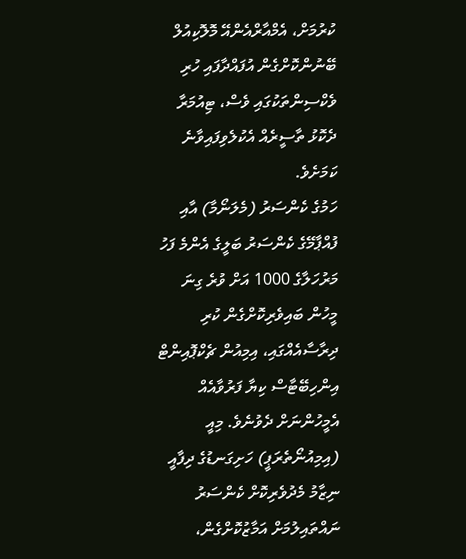ކުރުމަށް، އެމްއާރްއެންއޭ މޮލޮކިއުލް ބޭނުންކޮށްގެން އުފައްދާފައި ހުރި ވެކްސިންތަކުގައި ވެސް، ޓިއުމަރާ ދެކޮޅު ތާސީރެއް އެކުލެވިފައިވާނެ ކަމަށެވެ.
ހަމުގެ ކެންސަރު (މެލަނޯމާ) އާއި ފުއްޕާމޭގެ ކެންސަރު ބަލީގެ އެންމެ ފަހު މަރުހަލާގެ 1000 އަށް ވުރެ ގިނަ މީހުން ބައިވެރިކޮށްގެން ކުރި ދިރާސާއެއްގައި، އިމިއުން ޗެކްޕޮއިންޓް އިންހިބޭޓާސް ކިޔާ ފަރުވާއެއް އެމީހުންނަށް ދެވުނެވެ. މިއީ (އިމިއުނޯތެރަޕީ) ހަށިގަނޑުގެ ދިފާއީ ނިޒާމު މެދުވެރިކޮށް ކެންސަރު ނައްތައިލުމަށް އަމާޒުކޮށްގެން،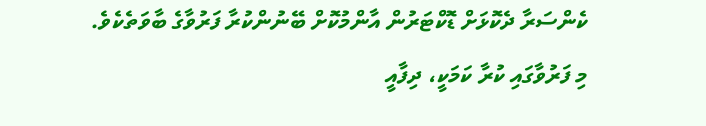ކެންސަރާ ދެކޮޅަށް ޑޮކްޓަރުން އާންމުކޮށް ބޭނުންކުރާ ފަރުވާގެ ބާވަތެކެވެ.
މި ފަރުވާގައި ކުރާ ކަމަކީ، ދިފާއީ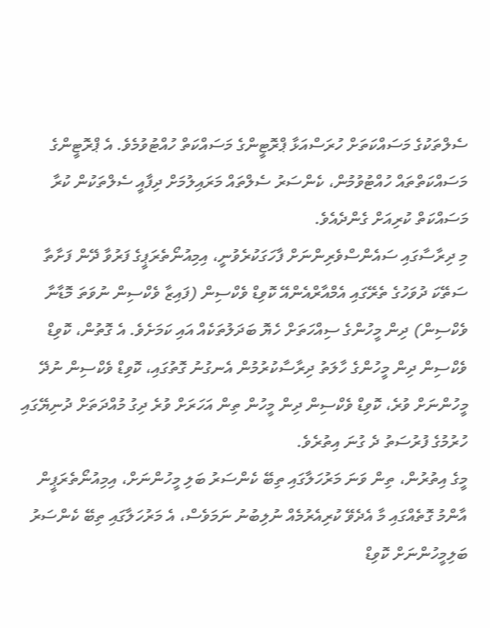ސެލްތަކުގެ މަސައްކަތަށް ހުރަސްއަޅާ ޕްރޮޓީންގެ މަސައްކަތް ހުއްޓުވުމެވެ. އެ ޕްރޮޓީންގެ މަސައްކަތްތައް ހުއްޓުވުމުން، ކެންސަރު ސެލްތައް މަރައިލުމަށް ދިފާއީ ސެލްތަކުން ކުރާ މަސައްކަތް ކުރިއަށް ގެންދެއެވެ.
މި ދިރާސާގައި ސައެންސްވެރިންނަށް ފާހަގަކުރެވުނީ، އިމިއުނޯތެރަޕީގެ ފަރުވާ ދޭން ފަށާތާ ސަތޭކަ ދުވަހުގެ ތެރޭގައި އެމްއާރްއެންއޭ ކޮވިޑް ވެކްސިން (ފައިޒާ ވެކްސިން ނުވަތަ މޮޑާނާ ވެކްސިން) ދިން މީހުންގެ ސިއްހަތަށް ހެޔޮ ބަދަލުތަކެއް އައި ކަމަށެވެ. އެ ގޮތުން، ކޮވިޑް ވެކްސިން ދިން މީހުންގެ ހާލަތު ދިރާސާކުރުމުން އެނގުނު ގޮތުގައި، ކޮވިޑް ވެކްސިން ނުދޭ މީހުންނަށް ވުރެ، ކޮވިޑް ވެކްސިން ދިން މީހުން ތިން އަހަރަށް ވުރެ ދިގު މުއްދަތަށް ދުނިޔޭގައި ހުރުމުގެ ފުރުސަތު ދެ ގުނަ އިތުރެވެ.
މީގެ އިތުރުން، ތިން ވަނަ މަރުހަލާގައި ތިބޭ ކެންސަރު ބަލި މީހުންނަށް، އިމިއުނޯތެރަޕީން އާންމު ގޮތެއްގައި މާ އެދެވޭ ކުރިއެރުމެއް ނުލިބުނު ނަމަވެސް، އެ މަރުހަލާގައި ތިބޭ ކެންސަރު ބަލިމީހުންނަށް ކޮވިޑް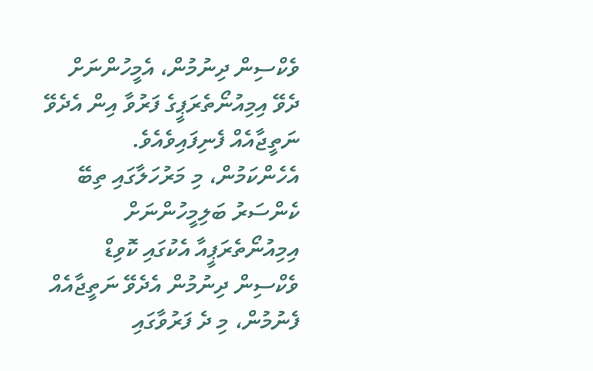ވެކްސިން ދިނުމުން، އެމީހުންނަށް ދެވޭ އިމިއުނޯތެރަޕީގެ ފަރުވާ އިން އެދެވޭ ނަތީޖާއެއް ފެނިފައިވެއެވެ. އެހެންކަމުން، މި މަރުހަލާގައި ތިބޭ ކެންސަރު ބަލިމީހުންނަށް އިމިއުނޯތެރަޕީއާ އެކުގައި ކޮވިޑް ވެކްސިން ދިނުމުން އެދެވޭ ނަތީޖާއެއް ފެނުމުން، މި ދެ ފަރުވާގައި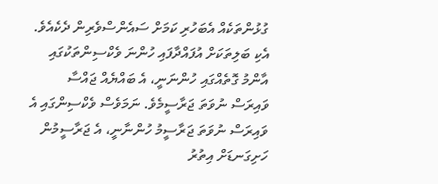ގުޅުންތަކެއް އެބަހުރި ކަމަށް ސައެންސްވެރިން ދެކެއެވެ.
އެކި ބަލިތަކަށް އުފައްދާފައި ހުންނަ ވެކްސިންތަކުގައި އާންމު ގޮތެއްގައި ހުންނަނީ، އެ ބައްޔެއް ޖައްސާ ވައިރަސް ނުވަތަ ޖަރާސީމެވެ. ނަމަވެސް ވެކްސިންގައި އެ ވައިރަސް ނުވަތަ ޖަރާސީމު ހުންނާނީ، އެ ޖަރާސީމުން ހަށިގަނޑަށް އިތުރު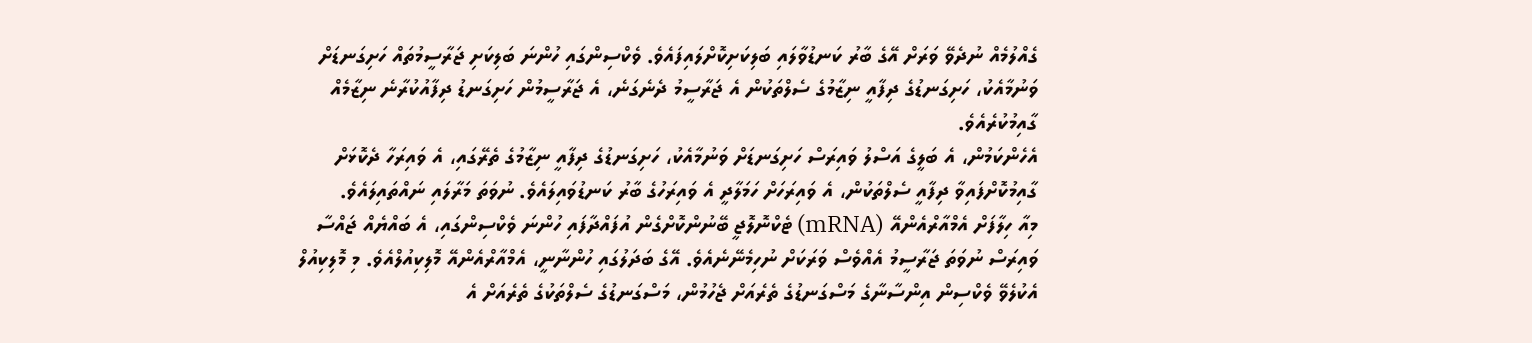ގެއްލުމެއް ނުދެވޭ ވަރަށް އޭގެ ބާރު ކަނޑުވާލައި ބަލިކަށިކޮށްލައިފައެވެ. ވެކްސިންގައި ހުންނަ ބަލިކަށި ޖަރާސީމުތައް ހަށިގަނޑަށް ވަނުމާއެކު، ހަށިގަނޑުގެ ދިފާއީ ނިޒާމުގެ ސެލްތަކުން އެ ޖަރާސީމު ދެނެގަނެ، އެ ޖަރާސީމުން ހަށިގަނޑު ދިފާއުކުރާނެ ނިޒާމެއް ގާއިމުކުރެއެވެ.
އެހެންކަމުން، އެ ބަލީގެ އަސްލު ވައިރަސް ހަށިގަނޑަށް ވަނުމާއެކު، ހަށިގަނޑުގެ ދިފާއީ ނިޒާމުގެ ތެރޭގައި، އެ ވައިރަހާ ދެކޮޅަށް ގާއިމުކޮށްފައިވާ ދިފާއީ ސެލްތަކުން، އެ ވައިރަހަށް ހަމަލާދީ އެ ވައިރަހުގެ ބާރު ކަނޑުވައިލައެވެ. ނުވަތަ މަރާލައި ނައްތައިލައެވެ.
މިއާ ހިލާފަށް އެމްއާރްއެންއޭ (mRNA) ޓެކްނޮލޮޖީ ބޭނުންކޮށްގެން އުފައްދާފައި ހުންނަ ވެކްސިންގައި، އެ ބައްޔެއް ޖައްސާ ވައިރަސް ނުވަތަ ޖަރާސީމު އެއްވެސް ވަރަކަށް ނުހިމެނޭނެއެވެ. އޭގެ ބަދަލުގައި ހުންނާނީ، އެމްއާރްއެންއޭ މޮލިކިއުލްއެވެ. މި މޮލިކިއުލް އެކުލެވޭ ވެކްސިން އިންސާނާގެ މަސްގަނޑުގެ ތެރެއަށް ޖެހުމުން، މަސްގަނޑުގެ ސެލްތަކުގެ ތެރެއަށް އެ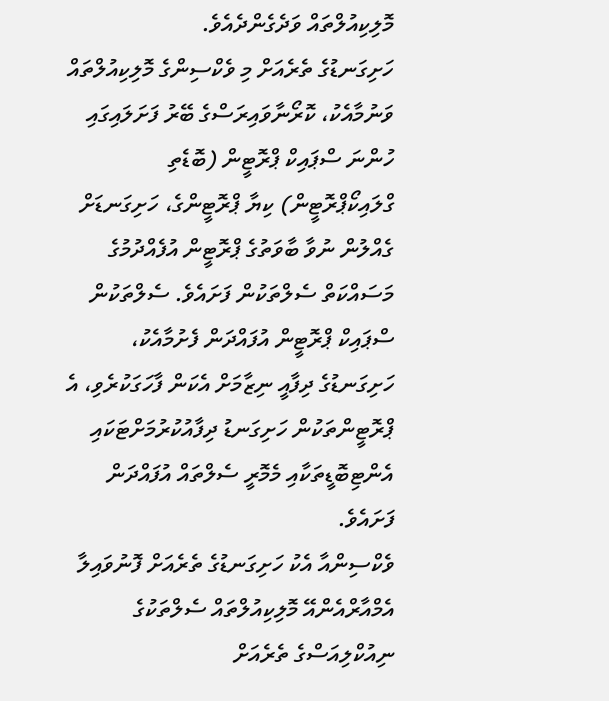މޮލިކިއުލްތައް ވަދެގެންދެއެވެ.
ހަށިގަނޑުގެ ތެރެއަށް މި ވެކްސިންގެ މޮލިކިއުލްތައް ވަނުމާއެކު، ކޮރޯނާވައިރަސްގެ ބޭރު ފަށަލައިގައި ހުންނަ ސްޕައިކް ޕްރޮޓީން (ބޮޑެތި ގްލައިކޯޕްރޮޓީން) ކިޔާ ޕްރޮޓީންގެ، ހަށިގަނޑަށް ގެއްލުން ނުވާ ބާވަތުގެ ޕްރޮޓީން އުފެއްދުމުގެ މަސައްކަތް ސެލްތަކުން ފަށައެވެ. ސެލްތަކުން ސްޕައިކް ޕްރޮޓީން އުފައްދަން ފެށުމާއެކު، ހަށިގަނޑުގެ ދިފާއީ ނިޒާމަށް އެކަން ފާހަގަކުރެވި، އެ ޕްރޮޓީންތަކުން ހަށިގަނޑު ދިފާއުކުރުމަށްޓަކައި އެންޓިބޮޑީތަކާއި މެމޮރީ ސެލްތައް އުފައްދަން ފަށައެވެ.
ވެކްސިންއާ އެކު ހަށިގަނޑުގެ ތެރެއަށް ފޮނުވައިލާ އެމްއާރްއެންއޭ މޮލިކިއުލްތައް ސެލްތަކުގެ ނިއުކްލިއަސްގެ ތެރެއަށް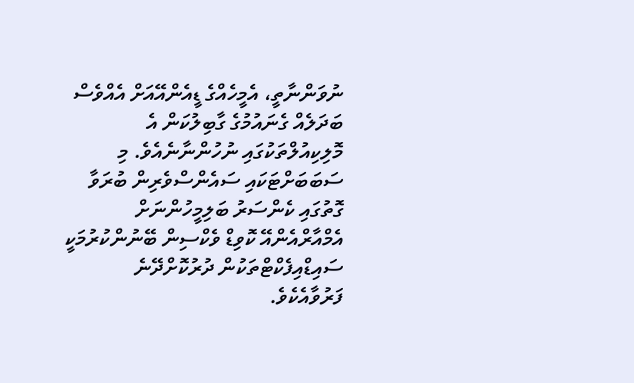ނުވަންނާތީ، އެމީހެއްގެ ޑީއެންއޭއަށް އެއްވެސް ބަދަލެއް ގެނައުމުގެ ގާބިލުކަން އެ މޮލިކިއުލްތަކުގައި ނުހުންނާނެއެވެ. މި ސަބަބަށްޓަކައި ސައެންސްވެރިން ބުރަވާ ގޮތުގައި ކެންސަރު ބަލިމީހުންނަށް އެމްއާރްއެންއޭ ކޮވިޑް ވެކްސިން ބޭނުންކުރުމަކީ ސައިޑްއިފެކްޓްތަކުން ދުރުކޮށްދޭނެ ފަރުވާއެކެވެ.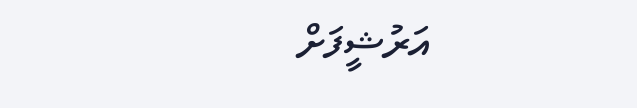އަރުޝީފަށް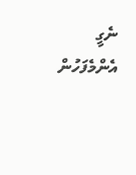ނެގީ
އެންމެފަހުން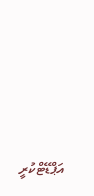އަޕްޑޭޓްކުރީ